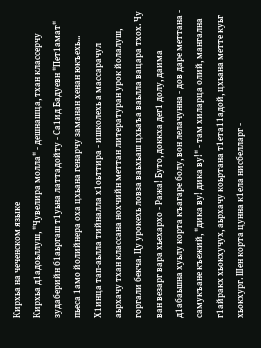Кирхьа на чеченском языке
Кирхьа д1адоьллуш, "Чувелира молла" - дешнашца, тхан классерчу зудаберийн б1аьргаш т1уьна латтадойту - Са1ид Бадуевн "Пет1амат" пьеса 1амо йолийнера оха цхьана генарчу заманан хенан юкъехь...
Х1инца тап-аьлла тийналла х1оьттира - ишколехь а массарачул аьрхачу тхан классана нохчийн меттан литературан урок йолалуш, горгали бекча. Цу урокехь ловза ваьхьаш цхьаъа ваьлла вацара тхох. Чу ван везарг вара хьехархо - Ража! Буто, доккха дег1 долу, даима д1абаьшна хуьлу корта къагаре болу, вон лелачунна - дов даре меттана - самукъане къежий, "дика ву! дика ву!" - там хиларца олий, мангална г1айракх хьокхучух, аьрхачу коьртана т1ета11адой, цхьана метте куьг хьокхург. Шен корта цунна к1ела нисбелларг -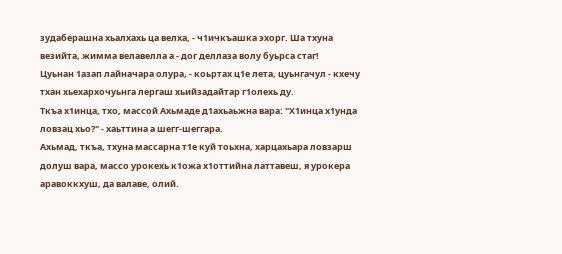зудаберашна хьалхахь ца велха, - ч1ичкъашка эхорг. Ша тхуна везийта, жимма велавелла а - дог деллаза волу буьрса стаг!
Цуьнан 1азап лайначара олура, - коьртах ц1е лета, цуьнгачул - кхечу тхан хьехархочуьнга лергаш хьийзадайтар г1олехь ду.
Ткъа х1инца, тхо, массой Ахьмаде д1ахьаьжна вара: "Х1инца х1унда ловзац хьо?" - хаьттина а шегг-шеггара.
Ахьмад, ткъа, тхуна массарна т1е куй тоьхна, харцахьара ловзарш долуш вара, массо урокехь к1ожа х1оттийна латтавеш, я урокера аравоккхуш, да валаве, олий.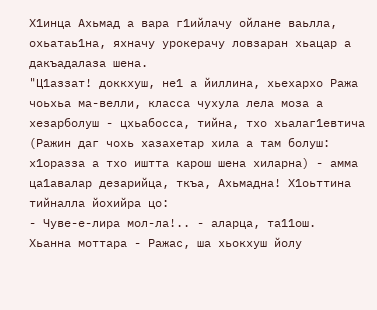Х1инца Ахьмад а вара г1ийлачу ойлане ваьлла, охьатаь1на, яхначу урокерачу ловзаран хьацар а дакъадалаза шена.
"Ц1аззат! доккхуш, не1 а йиллина, хьехархо Ража чоьхьа ма-велли, класса чухула лела моза а хезарболуш - цхьабосса, тийна, тхо хьалаг1евтича (Ражин даг чохь хазахетар хила а там болуш: х1оразза а тхо иштта карош шена хиларна) - амма ца1авалар дезарийца, ткъа, Ахьмадна! Х1оьттина тийналла йохийра цо:
- Чуве-е-лира мол-ла!.. - аларца, та11ош.
Хьанна моттара - Ражас, ша хьокхуш йолу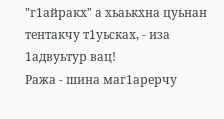"г1айракх" а хьаькхна цуьнан тентакчу т1уьсках, - иза 1адвуьтур вац!
Ража - шина маг1арерчу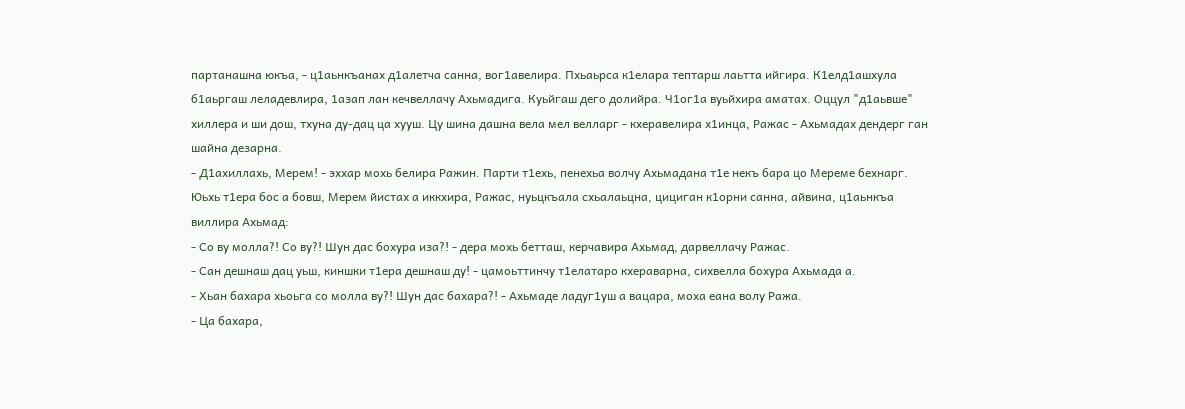партанашна юкъа, - ц1аьнкъанах д1алетча санна, вог1авелира. Пхьаьрса к1елара тептарш лаьтта ийгира. К1елд1ашхула б1аьргаш леладевлира, 1азап лан кечвеллачу Ахьмадига. Куьйгаш дего долийра. Ч1ог1а вуьйхира аматах. Оццул "д1аьвше" хиллера и ши дош, тхуна ду-дац ца хууш. Цу шина дашна вела мел велларг - кхеравелира х1инца, Ражас - Ахьмадах дендерг ган шайна дезарна.
- Д1ахиллахь, Мерем! - эххар мохь белира Ражин. Парти т1ехь, пенехьа волчу Ахьмадана т1е некъ бара цо Мереме бехнарг. Юьхь т1ера бос а бовш, Мерем йистах а иккхира, Ражас, нуьцкъала схьалаьцна, цициган к1орни санна, айвина, ц1аьнкъа виллира Ахьмад:
- Со ву молла?! Со ву?! Шун дас бохура иза?! - дера мохь бетташ, керчавира Ахьмад, дарвеллачу Ражас.
- Сан дешнаш дац уьш, киншки т1ера дешнаш ду! - цамоьттинчу т1елатаро кхераварна, сихвелла бохура Ахьмада а.
- Хьан бахара хьоьга со молла ву?! Шун дас бахара?! - Ахьмаде ладуг1уш а вацара, моха еана волу Ража.
- Ца бахара,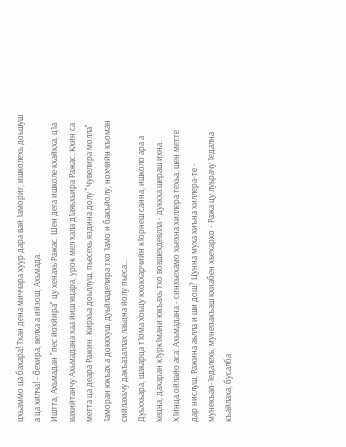цхьаммо ца бахара! Тхан дена миччара хуур дара вай 1амориг, ишколехь доьшуш а ца хилча! - бехира, велха а ийзош, Ахьмада.
Иштта, Ахьмадан "пес йохйира" цу хенахь Ражас. Шен дега ишколе кхайкха, ц1а вахийтанчу Ахьмадана хаа йиш яцара, урок мел хала д1аяьхьира Ражас. Кхин са метта ца деара Ражин. Кирхьа доьллуш, пьесехь яздина долу "Чувелира молла" 1аморан юкъах а доккхуш, дуьйладелира тхо 1амо и бакъйолу, нохчийн къоман сийлахьчу дакъазаллах лаьцна йолу пьеса...
Дуьххьара, шакарца т1ома хоьцу кхокхарчийн к1орнеш санна, ишколо ара а хецна, дахаран к1урк1мани юкъахь тхо вовшехдевлла - дуккха шераш ихна.
Х1инца ойлайо аса: Ахьмадана - синхьехамо хьехна хиллера техьа, шен метте дар нислуш, Ражина аьлла и ши дош? Цунна муха хиъна хиллера-те - мунекъап-1едалехь, мунепакъаш кхиабен хьехархо - Ража цу луьрачу 1едална къайлаха, бусалба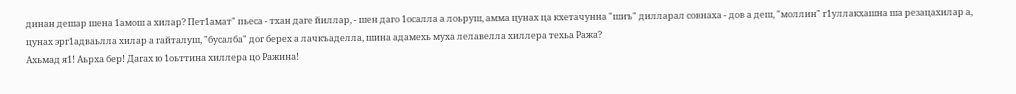динан дешар шена 1амош а хилар? Пет1амат" пьеса - тхан даге йиллар, - шен даго 1осалла а лоьруш, амма цунах ца кхетачунна "шиъ" дилларал совнаха - дов а деш, "моллин" г1уллакхашна ша резацахилар а, цунах эрг1адваьлла хилар а гайталуш, "бусалба" дог берех а лачкъаделла, шина адамехь муха лелавелла хиллера техьа Ража?
Ахьмад я1! Аьрха бер! Дагах ю 1оьттина хиллера цо Ражина!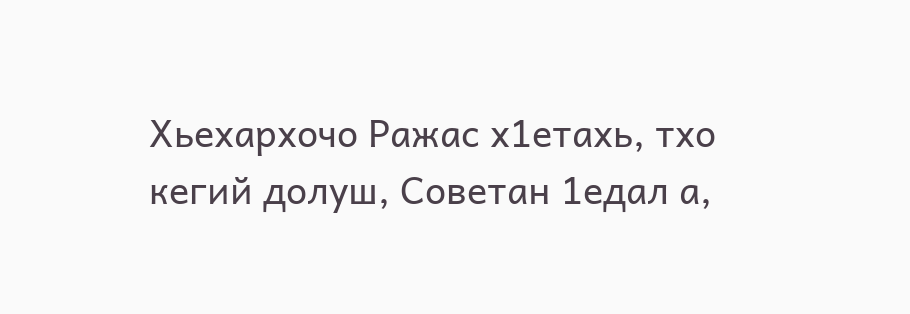Хьехархочо Ражас х1етахь, тхо кегий долуш, Советан 1едал а,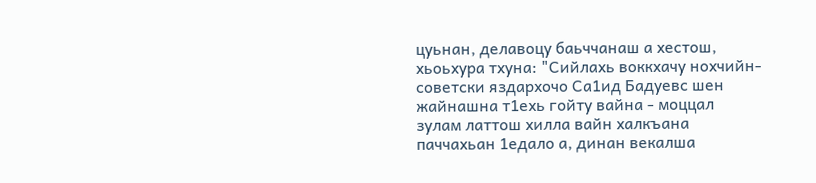цуьнан, делавоцу баьччанаш а хестош, хьоьхура тхуна: "Сийлахь воккхачу нохчийн-советски яздархочо Са1ид Бадуевс шен жайнашна т1ехь гойту вайна - моццал зулам латтош хилла вайн халкъана паччахьан 1едало а, динан векалша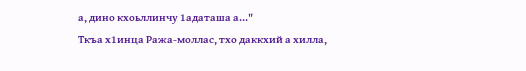а, дино кхоьллинчу 1адаташа а..."
Ткъа х1инца Ража-моллас, тхо даккхий а хилла,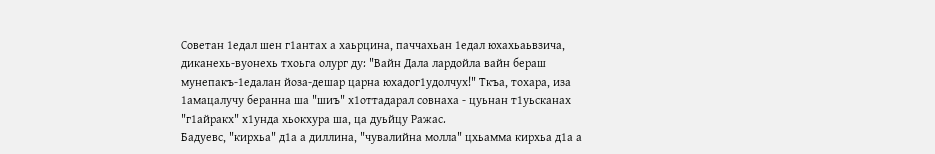Советан 1едал шен г1антах а хаьрцина, паччахьан 1едал юхахьаьвзича, диканехь-вуонехь тхоьга олург ду: "Вайн Дала лардойла вайн бераш мунепакъ-1едалан йоза-дешар царна юхадог1удолчух!" Ткъа, тохара, иза 1амацалучу беранна ша "шиъ" х1оттадарал совнаха - цуьнан т1уьсканах "г1айракх" х1унда хьокхура ша, ца дуьйцу Ражас.
Бадуевс, "кирхьа" д1а а диллина, "чувалийна молла" цхьамма кирхьа д1а а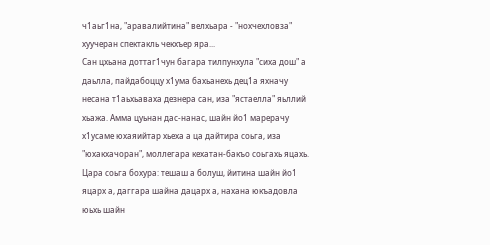ч1аьг1на, "аравалийтина" велхьара - "нохчехловза" хуучеран спектакль чекхъер яра...
Сан цхьана доттаг1чун багара тилпунхула "сиха дош" а даьлла, пайдабоццу х1ума бахьанехь дец1а яхначу несана т1аьхьаваха дезнера сан, иза "ястаелла" яьллий хьажа. Амма цуьнан дас-нанас, шайн йо1 марерачу х1усаме юхаяийтар хьеха а ца дайтира соьга, иза "юхакхачоран", моллегара кехатан-бакъо соьгахь яцахь. Цара соьга бохура: тешаш а болуш, йитина шайн йо1 яцарх а, даггара шайна дацарх а, нахана юкъадовла юьхь шайн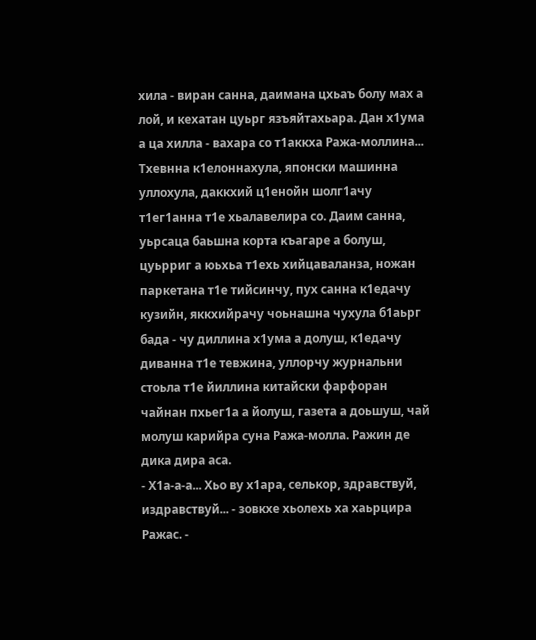хила - виран санна, даимана цхьаъ болу мах а лой, и кехатан цуьрг язъяйтахьара. Дан х1ума а ца хилла - вахара со т1аккха Ража-моллина...
Тхевнна к1елоннахула, японски машинна уллохула, даккхий ц1енойн шолг1ачу т1ег1анна т1е хьалавелира со. Даим санна, уьрсаца баьшна корта къагаре а болуш, цуьрриг а юьхьа т1ехь хийцаваланза, ножан паркетана т1е тийсинчу, пух санна к1едачу кузийн, яккхийрачу чоьнашна чухула б1аьрг бада - чу диллина х1ума а долуш, к1едачу диванна т1е тевжина, уллорчу журнальни стоьла т1е йиллина китайски фарфоран чайнан пхьег1а а йолуш, газета а доьшуш, чай молуш карийра суна Ража-молла. Ражин де дика дира аса.
- Х1а-а-а... Хьо ву х1ара, селькор, здравствуй, издравствуй... - зовкхе хьолехь ха хаьрцира Ражас. -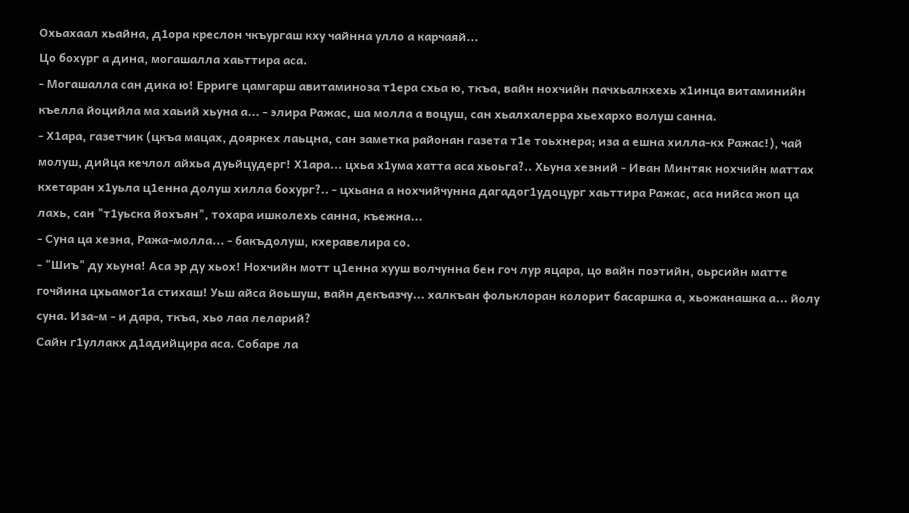Охьахаал хьайна, д1ора креслон чкъургаш кху чайнна улло а карчаяй...
Цо бохург а дина, могашалла хаьттира аса.
- Могашалла сан дика ю! Ерриге цамгарш авитаминоза т1ера схьа ю, ткъа, вайн нохчийн пачхьалкхехь х1инца витаминийн къелла йоцийла ма хаьий хьуна а... - элира Ражас, ша молла а воцуш, сан хьалхалерра хьехархо волуш санна.
- Х1ара, газетчик (цкъа мацах, дояркех лаьцна, сан заметка районан газета т1е тоьхнера; иза а ешна хилла-кх Ражас!), чай молуш, дийца кечлол айхьа дуьйцудерг! Х1ара... цхьа х1ума хатта аса хьоьга?.. Хьуна хезний - Иван Минтяк нохчийн маттах кхетаран х1уьла ц1енна долуш хилла бохург?.. - цхьана а нохчийчунна дагадог1удоцург хаьттира Ражас, аса нийса жоп ца лахь, сан "т1уьска йохъян", тохара ишколехь санна, къежна...
- Суна ца хезна, Ража-молла... - бакъдолуш, кхеравелира со.
- "Шиъ" ду хьуна! Аса эр ду хьох! Нохчийн мотт ц1енна хууш волчунна бен гоч лур яцара, цо вайн поэтийн, оьрсийн матте гочйина цхьамог1а стихаш! Уьш айса йоьшуш, вайн декъазчу... халкъан фольклоран колорит басаршка а, хьожанашка а... йолу суна. Иза-м - и дара, ткъа, хьо лаа леларий?
Сайн г1уллакх д1адийцира аса. Собаре ла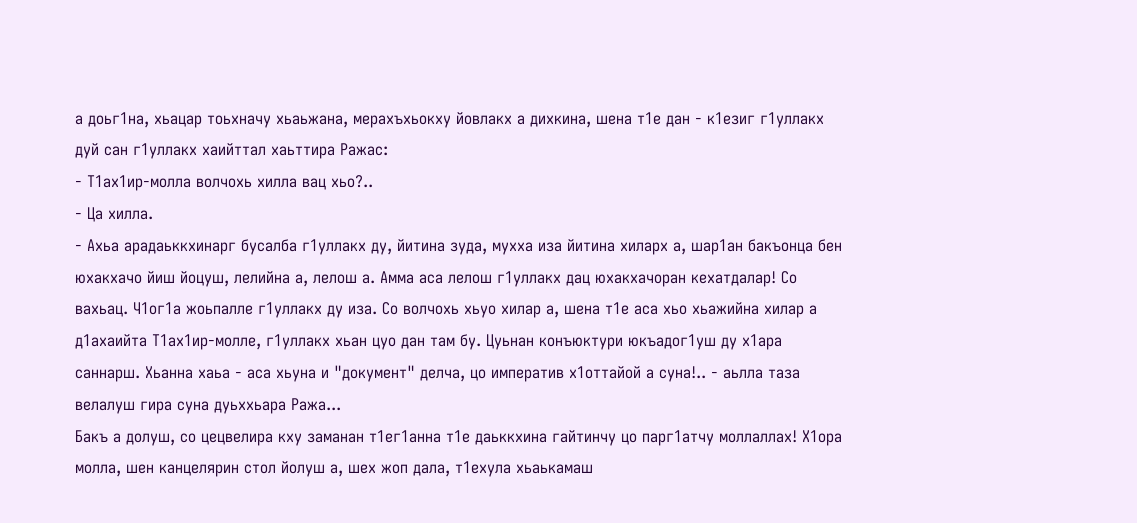а доьг1на, хьацар тоьхначу хьаьжана, мерахъхьокху йовлакх а дихкина, шена т1е дан - к1езиг г1уллакх дуй сан г1уллакх хаийттал хаьттира Ражас:
- Т1ах1ир-молла волчохь хилла вац хьо?..
- Ца хилла.
- Ахьа арадаьккхинарг бусалба г1уллакх ду, йитина зуда, мухха иза йитина хиларх а, шар1ан бакъонца бен юхакхачо йиш йоцуш, лелийна а, лелош а. Амма аса лелош г1уллакх дац юхакхачоран кехатдалар! Со вахьац. Ч1ог1а жоьпалле г1уллакх ду иза. Со волчохь хьуо хилар а, шена т1е аса хьо хьажийна хилар а д1ахаийта Т1ах1ир-молле, г1уллакх хьан цуо дан там бу. Цуьнан конъюктури юкъадог1уш ду х1ара саннарш. Хьанна хаьа - аса хьуна и "документ" делча, цо императив х1оттайой а суна!.. - аьлла таза велалуш гира суна дуьххьара Ража...
Бакъ а долуш, со цецвелира кху заманан т1ег1анна т1е даьккхина гайтинчу цо парг1атчу моллаллах! Х1ора молла, шен канцелярин стол йолуш а, шех жоп дала, т1ехула хьаькамаш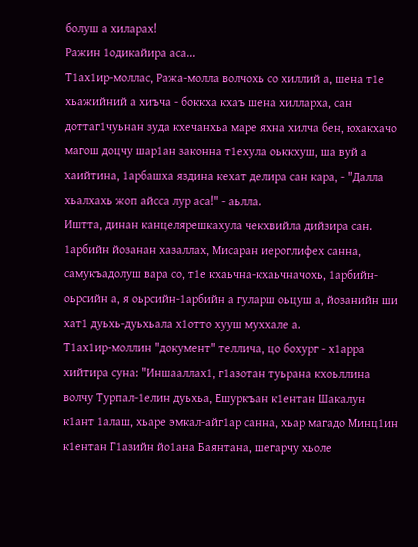болуш а хиларах!
Ражин 1одикайира аса...
Т1ах1ир-моллас, Ража-молла волчохь со хиллий а, шена т1е хьажийний а хиъча - боккха кхаъ шена хилларха, сан доттаг1чуьнан зуда кхечанхьа маре яхна хилча бен, юхакхачо магош доцчу шар1ан законна т1ехула оьккхуш, ша вуй а хаийтина, 1арбашха яздина кехат делира сан кара, - "Далла хьалхахь жоп айсса лур аса!" - аьлла.
Иштта, динан канцелярешкахула чекхвийла дийзира сан.
1арбийн йозанан хазаллах, Мисаран иероглифех санна, самукъадолуш вара со, т1е кхаьчна-кхаьчначохь, 1арбийн-оьрсийн а, я оьрсийн-1арбийн а гуларш оьцуш а, йозанийн ши хат1 дуьхь-дуьхьала х1отто хууш муххале а.
Т1ах1ир-моллин "документ" теллича, цо бохург - х1арра хийтира суна: "Иншааллах1, г1азотан туьрана кхоьллина волчу Турпал-1елин дуьхьа, Ешуркъан к1ентан Шакалун к1ант 1алаш, хьаре эмкал-айг1ар санна, хьар магадо Минц1ин к1ентан Г1азийн йо1ана Баянтана, шегарчу хьоле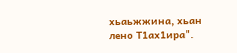хьаьжжина, хьан лено Т1ах1ира".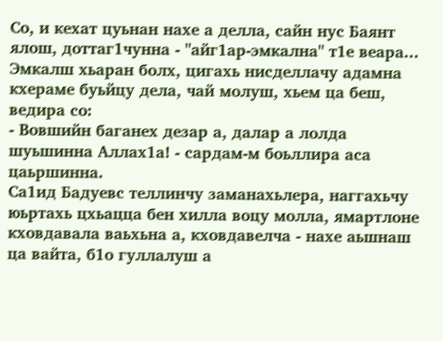Со, и кехат цуьнан нахе а делла, сайн нус Баянт ялош, доттаг1чунна - "айг1ар-эмкална" т1е веара...
Эмкалш хьаран болх, цигахь нисделлачу адамна кхераме буьйцу дела, чай молуш, хьем ца беш, ведира со:
- Вовшийн баганех дезар а, далар а лолда шуьшинна Аллах1а! - сардам-м боьллира аса цаьршинна.
Са1ид Бадуевс теллинчу заманахьлера, наггахьчу юьртахь цхьацца бен хилла воцу молла, ямартлоне кховдавала ваьхьна а, кховдавелча - нахе аьшнаш ца вайта, б1о гуллалуш а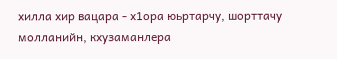хилла хир вацара - х1ора юьртарчу, шорттачу молланийн, кхузаманлера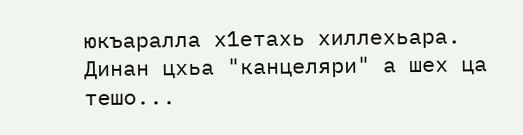юкъаралла х1етахь хиллехьара. Динан цхьа "канцеляри" а шех ца тешо...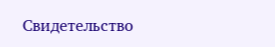Свидетельство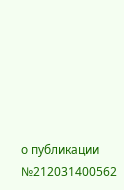о публикации №212031400562